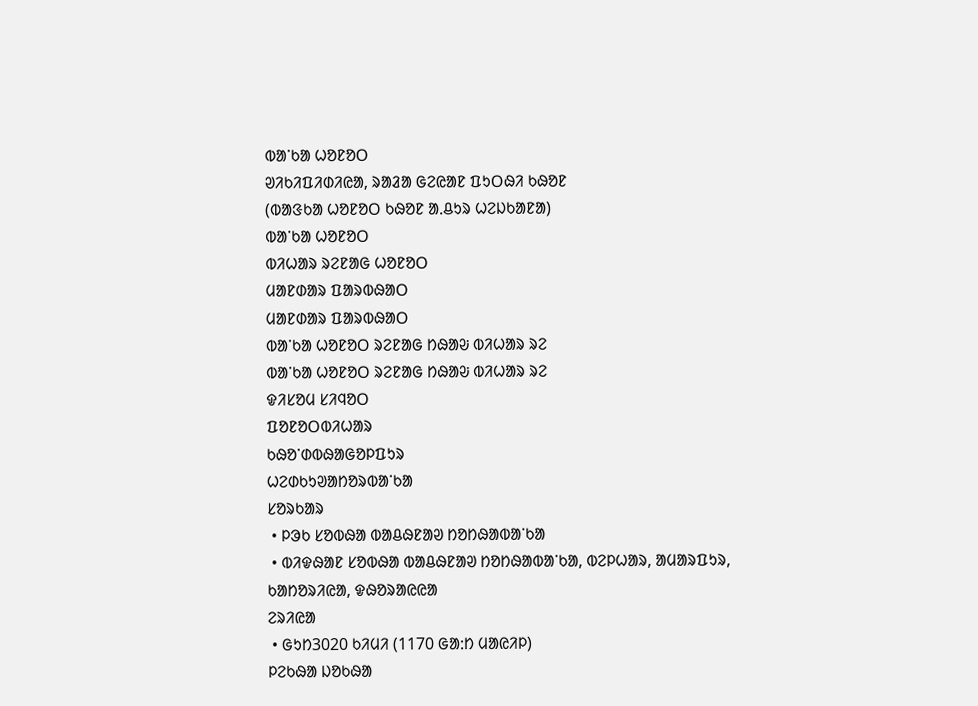ᱵᱟᱸᱠᱟ ᱦᱚᱱᱚᱛ
ᱣᱤᱠᱤᱯᱤᱰᱤᱭᱟ, ᱨᱟᱲᱟ ᱜᱮᱭᱟᱱ ᱯᱩᱛᱷᱤ ᱠᱷᱚᱱ
(ᱵᱟᱝᱠᱟ ᱦᱚᱱᱚᱛ ᱠᱷᱚᱱ ᱟᱹᱪᱩᱨ ᱦᱮᱡᱠᱟᱱᱟ)
ᱵᱟᱸᱠᱟ ᱦᱚᱱᱚᱛ
ᱵᱤᱦᱟᱨ ᱨᱮᱱᱟᱜ ᱦᱚᱱᱚᱛ
ᱢᱟᱱᱰᱟᱨ ᱯᱟᱨᱵᱷᱟᱛ
ᱢᱟᱱᱰᱟᱨ ᱯᱟᱨᱵᱷᱟᱛ
ᱵᱟᱸᱠᱟ ᱦᱚᱱᱚᱛ ᱨᱮᱱᱟᱜ ᱴᱷᱟᱶ ᱵᱤᱦᱟᱨ ᱨᱮ
ᱵᱟᱸᱠᱟ ᱦᱚᱱᱚᱛ ᱨᱮᱱᱟᱜ ᱴᱷᱟᱶ ᱵᱤᱦᱟᱨ ᱨᱮ
ᱫᱤᱥᱚᱢ ᱥᱤᱧᱚᱛ
ᱯᱚᱱᱚᱛᱵᱤᱦᱟᱨ
ᱠᱷᱚᱸᱰᱵᱷᱟᱜᱚᱞᱯᱩᱨ
ᱦᱮᱰᱠᱩᱣᱟᱴᱚᱨᱵᱟᱸᱠᱟ
ᱥᱚᱨᱠᱟᱨ
 • ᱞᱳᱠ ᱥᱚᱵᱷᱟ ᱵᱟᱪᱷᱱᱟᱣ ᱴᱚᱴᱷᱟᱵᱟᱸᱠᱟ
 • ᱵᱤᱫᱷᱟᱱ ᱥᱚᱵᱷᱟ ᱵᱟᱪᱷᱱᱟᱣ ᱴᱚᱴᱷᱟᱵᱟᱸᱠᱟ, ᱵᱮᱞᱦᱟᱨ, ᱟᱢᱟᱨᱯᱩᱨ, ᱠᱟᱴᱚᱨᱤᱭᱟ, ᱫᱷᱚᱨᱟᱭᱭᱟ
ᱮᱨᱤᱭᱟ
 • ᱜᱩᱴ3020 ᱠᱤᱢᱤ (1170 ᱜᱟᱺᱴ ᱢᱟᱭᱤᱞ)
ᱞᱮᱠᱷᱟ ᱡᱚᱠᱷᱟ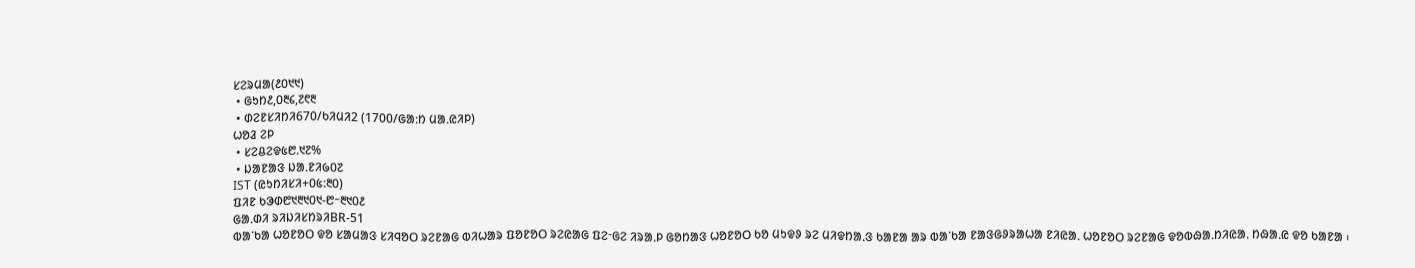ᱥᱮᱨᱢᱟ(᱒᱐᱑᱑)
 • ᱜᱩᱴ᱒,᱐᱓᱔,᱗᱖᱓
 • ᱰᱮᱱᱥᱤᱴᱤ670/ᱠᱤᱢᱤ2 (1700/ᱜᱟᱺᱴ ᱢᱟᱹᱭᱤᱞ)
ᱦᱚᱲ ᱮᱞ
 • ᱥᱮᱪᱮᱫ᱕᱘.᱑᱗%
 • ᱡᱟᱱᱟᱝ ᱡᱟᱹᱱᱤ᱙᱐᱗
IST (ᱭᱩᱴᱤᱥᱤ+᱐᱕:᱓᱐)
ᱯᱤᱱ ᱠᱳᱰ᱘᱑᱓᱑᱐᱑-᱘ᱻ᱓᱑᱐᱒
ᱜᱟᱹᱰᱤ ᱨᱤᱡᱤᱥᱴᱨᱤBR-51
ᱵᱟᱸᱠᱟ ᱦᱚᱱᱚᱛ ᱫᱚ ᱥᱟᱢᱟᱝ ᱥᱤᱧᱚᱛ ᱨᱮᱱᱟᱜ ᱵᱤᱦᱟᱨ ᱯᱚᱱᱚᱛ ᱨᱮᱭᱟᱜ ᱯᱮᱼᱜᱮ ᱤᱨᱟᱹᱞ ᱜᱚᱴᱟᱝ ᱦᱚᱱᱚᱛ ᱠᱚ ᱢᱩᱫᱽ ᱨᱮ ᱢᱤᱫᱴᱟᱹᱝ ᱠᱟᱱᱟ ᱟᱨ ᱵᱟᱸᱠᱟ ᱱᱟᱝᱜᱽᱨᱟᱦᱟ ᱱᱤᱭᱟᱹ ᱦᱚᱱᱚᱛ ᱨᱮᱱᱟᱜ ᱫᱚᱵᱷᱟᱹᱴᱤᱭᱟᱹ ᱴᱷᱟᱹᱭ ᱫᱚ ᱠᱟᱱᱟ ᱾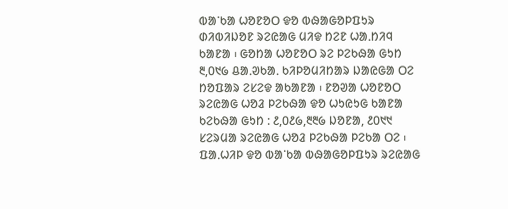ᱵᱟᱸᱠᱟ ᱦᱚᱱᱚᱛ ᱫᱚ ᱵᱷᱟᱜᱚᱞᱯᱩᱨ ᱰᱤᱵᱤᱡᱚᱱ ᱨᱮᱭᱟᱜ ᱢᱤᱫ ᱴᱮᱱ ᱦᱟᱹᱴᱤᱧ ᱠᱟᱱᱟ ᱾ ᱜᱚᱴᱟ ᱦᱚᱱᱚᱛ ᱨᱮ ᱞᱮᱠᱷᱟ ᱜᱩᱴ ᱓,᱐᱑᱙ ᱪᱟᱹᱣᱠᱟᱹ ᱠᱤᱞᱚᱢᱤᱴᱟᱨ ᱡᱟᱭᱜᱟ ᱛᱮ ᱴᱚᱯᱟᱨ ᱮᱥᱮᱫ ᱟᱠᱟᱱᱟ ᱾ ᱱᱚᱣᱟ ᱦᱚᱱᱚᱛ ᱨᱮᱭᱟᱜ ᱦᱚᱲ ᱞᱮᱠᱷᱟ ᱫᱚ ᱦᱩᱭᱩᱜ ᱠᱟᱱᱟ ᱠᱮᱠᱷᱟ ᱜᱩᱴ : ᱒,᱐᱒᱙,᱓᱓᱙ ᱡᱚᱱᱟ, ᱒᱐᱑᱑ ᱥᱮᱨᱢᱟ ᱨᱮᱭᱟᱜ ᱦᱚᱲ ᱞᱮᱠᱷᱟ ᱞᱮᱠᱟ ᱛᱮ ᱾ ᱯᱟᱹᱦᱤᱞ ᱫᱚ ᱵᱟᱸᱠᱟ ᱵᱷᱟᱜᱚᱞᱯᱩᱨ ᱨᱮᱭᱟᱜ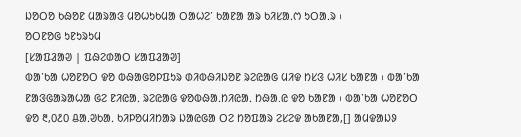ᱡᱚᱛᱚ ᱠᱷᱚᱱ ᱢᱟᱨᱟᱝ ᱢᱚᱦᱩᱠᱢᱟ ᱛᱟᱦᱮᱸ ᱠᱟᱱᱟ ᱟᱨ ᱠᱤᱥᱟᱹᱬ ᱩᱛᱟᱹᱨ ᱾
ᱚᱛᱱᱚᱜ ᱩᱱᱩᱨᱩᱢ
[ᱥᱟᱯᱲᱟᱣ | ᱯᱷᱮᱰᱟᱛ ᱥᱟᱯᱲᱟᱣ]
ᱵᱟᱸᱠᱟ ᱦᱚᱱᱚᱛ ᱫᱚ ᱵᱷᱟᱜᱚᱞᱯᱩᱨ ᱰᱤᱵᱷᱤᱡᱚᱱ ᱨᱮᱭᱟᱜ ᱢᱤᱫ ᱴᱥᱝ ᱦᱤᱥ ᱠᱟᱱᱟ ᱾ ᱵᱟᱸᱠᱟ ᱱᱟᱝᱜᱟᱨᱟᱦᱟ ᱜᱮ ᱱᱤᱭᱟᱹ ᱨᱮᱭᱟᱜ ᱫᱚᱵᱷᱟᱹᱴᱤᱭᱟᱹ ᱴᱷᱟ.ᱭ ᱫᱚ ᱠᱟᱱᱟ ᱾ ᱵᱟᱸᱠᱟ ᱦᱚᱱᱚᱛ ᱫᱚ ᱓,᱐᱒᱐ ᱪᱟᱹᱣᱠᱟᱹ ᱠᱤᱞᱚᱢᱤᱴᱟᱨ ᱡᱟᱭᱜᱟ ᱛᱮ ᱴᱚᱯᱟᱨ ᱮᱥᱮᱫ ᱟᱠᱟᱱᱟ,[] ᱟᱢᱫᱟᱡᱽ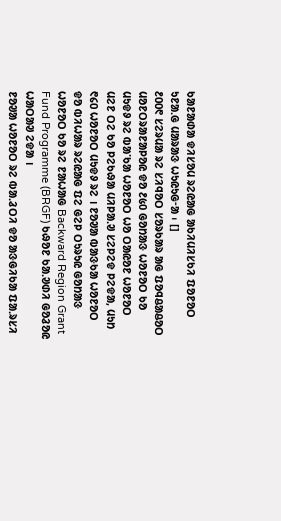ᱠᱟᱱᱟᱰᱟ ᱫᱤᱥᱚᱢ ᱨᱮᱭᱟᱜ ᱟᱠᱤᱢᱤᱥᱠᱤ ᱯᱚᱱᱚᱛ ᱩᱱᱟᱹᱜ ᱢᱟᱨᱟᱝ ᱦᱩᱭᱩᱜᱼᱟ ᱾ []
᱒᱐᱐᱖ ᱥᱮᱨᱢᱟ ᱨᱮ ᱥᱤᱧᱚᱛ ᱥᱚᱨᱠᱟᱨ ᱟᱜ ᱯᱚᱧᱪᱟᱪᱚᱛ ᱢᱚᱱᱛᱨᱟᱱᱟᱞᱚᱭ ᱫᱚ ᱒᱕0 ᱜᱚᱴᱟᱝ ᱦᱚᱱᱚᱛ ᱠᱚ ᱢᱩᱫᱽ ᱨᱮ ᱵᱟᱸᱠᱟ ᱦᱚᱱᱚᱛ ᱦᱚ ᱛᱟᱭᱚᱱ ᱦᱚᱱᱚᱛ ᱢᱮᱱ ᱛᱮ ᱠᱚ ᱞᱮᱠᱷᱟ ᱢᱤᱞᱟᱹᱣ ᱥᱮᱞᱮᱫ ᱞᱮᱫᱟ, ᱢᱩᱴ ᱖᱔᱐ ᱦᱚᱱᱚᱛ ᱢᱩᱫᱽ ᱨᱮ । ᱱᱚᱣᱟ ᱵᱟᱝᱠᱟ ᱦᱚᱱᱚᱛ ᱫᱚ ᱵᱤᱦᱟᱨ ᱨᱮᱭᱟᱜ ᱯᱮ ᱜᱮᱞ ᱛᱩᱨᱩᱭ ᱜᱚᱴᱟᱝ ᱦᱚᱱᱚᱛ ᱠᱚ ᱨᱮ ᱱᱟᱦᱟᱜ Backward Region Grant Fund Programme (BRGF) ᱠᱷᱚᱱ ᱠᱟᱹᱣᱰᱤ ᱜᱚᱲᱚᱭ ᱦᱟᱛᱟᱣ ᱮᱫᱟ ।
ᱱᱚᱣᱟ ᱦᱚᱱᱚᱛ ᱨᱮ ᱵᱟᱹᱲᱛᱤ ᱫᱚ ᱟᱝᱜᱤᱠᱟ ᱯᱟᱹᱨᱥᱤ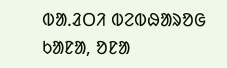ᱵᱟᱹᱲᱛᱤ ᱵᱮᱵᱷᱟᱨᱚᱜ ᱠᱟᱱᱟ, ᱚᱱᱟ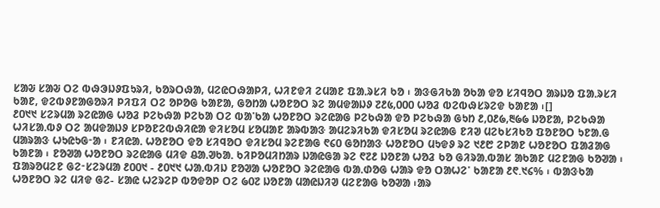ᱥᱟᱶ ᱥᱟᱶ ᱛᱮ ᱵᱷᱳᱡᱽᱯᱩᱨᱤ, ᱠᱚᱨᱛᱷᱟ, ᱢᱮᱭᱛᱷᱟᱞᱤ, ᱦᱤᱱᱫᱤ ᱮᱢᱟᱱ ᱯᱟᱹᱨᱥᱤ ᱠᱚ ᱾ ᱟᱝᱜᱤᱠᱟ ᱚᱠᱟ ᱫᱚ ᱥᱤᱧᱚᱛ ᱟᱨᱡᱚ ᱯᱟᱹᱨᱥᱤ ᱠᱟᱱ, ᱫᱮᱵᱽᱱᱟᱜᱚᱨᱤ ᱞᱤᱯᱤ ᱛᱮ ᱚᱞᱚᱜ ᱠᱟᱱᱟ, ᱜᱚᱴᱟ ᱦᱚᱱᱚᱛ ᱨᱮ ᱟᱢᱫᱟᱡᱽ ᱗᱒᱕,᱐᱐᱐ ᱦᱚᱲ ᱵᱮᱵᱷᱥᱨᱮᱫ ᱠᱟᱱᱟ ᱾[]
᱒᱐᱑᱑ ᱥᱮᱨᱢᱟ ᱨᱮᱭᱟᱜ ᱦᱚᱲ ᱞᱮᱠᱷᱟ ᱞᱮᱠᱟ ᱛᱮ ᱵᱟᱸᱠᱟ ᱦᱚᱱᱚᱛ ᱨᱮᱭᱟᱜ ᱞᱮᱠᱷᱟ ᱫᱚ ᱞᱮᱠᱷᱟ ᱜᱩᱴ ᱒,᱐᱒᱙,᱓᱙᱙ ᱡᱚᱱᱟ, ᱞᱮᱠᱷᱟ ᱦᱤᱥᱟᱹᱵᱽ ᱛᱮ ᱟᱢᱫᱟᱡᱽ ᱥᱞᱚᱱᱮᱵᱷᱤᱭᱟ ᱫᱤᱥᱚᱢ ᱥᱚᱢᱟᱱ ᱟᱨᱵᱟᱝ ᱟᱢᱮᱨᱤᱠᱟ ᱫᱤᱥᱚᱢ ᱨᱮᱭᱟᱜ ᱱᱤᱣ ᱢᱮᱠᱥᱤᱠᱚ ᱯᱚᱱᱚᱛ ᱩᱱᱟᱹᱜ ᱢᱟᱨᱟᱝ ᱦᱩᱭᱩᱜᱼᱟ ᱾ ᱱᱤᱭᱟᱹ ᱦᱚᱱᱚᱛ ᱫᱚ ᱥᱤᱧᱚᱛ ᱫᱤᱥᱚᱢ ᱨᱮᱱᱟᱜ ᱖᱔᱐ ᱜᱚᱴᱟᱝ ᱦᱚᱱᱚᱛ ᱢᱩᱫᱽ ᱨᱮ ᱑᱒᱘ ᱮᱞᱟᱱ ᱦᱚᱱᱚᱛ ᱯᱟᱲᱟᱜ ᱠᱟᱱᱟ ᱾ ᱱᱚᱣᱟ ᱦᱚᱱᱚᱛ ᱨᱮᱭᱟᱜ ᱢᱤᱫ ᱪᱟᱹᱣᱠᱟᱹ ᱠᱤᱞᱚᱢᱤᱴᱟᱨ ᱡᱟᱭᱜᱟ ᱨᱮ ᱖᱗᱒ ᱡᱚᱱᱟ ᱦᱚᱲ ᱠᱚ ᱜᱤᱨᱟᱹᱵᱟᱥ ᱟᱠᱟᱱ ᱢᱮᱱᱟᱜ ᱠᱚᱣᱟ ᱾ ᱯᱟᱨᱚᱢᱮᱱ ᱜᱮᱼᱥᱮᱨᱢᱟ ᱒᱐᱐᱑ - ᱒᱐᱑᱑ ᱦᱟᱹᱵᱤᱡ ᱱᱚᱣᱟ ᱦᱚᱱᱚᱛ ᱨᱮᱭᱟᱜ ᱵᱟᱹᱰᱚᱜ ᱦᱟᱨ ᱫᱚ ᱛᱟᱦᱮᱸ ᱠᱟᱱᱟ ᱒᱖.᱑᱔% ᱾ ᱵᱟᱝᱠᱟ ᱦᱚᱱᱚᱛ ᱨᱮ ᱢᱤᱫ ᱜᱮ- ᱥᱟᱭ ᱦᱮᱨᱮᱞ ᱵᱚᱫᱚᱞ ᱛᱮ ᱙᱐᱗ ᱡᱚᱱᱟ ᱢᱟᱭᱡᱤᱣ ᱢᱮᱱᱟᱜ ᱠᱚᱣᱟ ᱾ᱟᱨ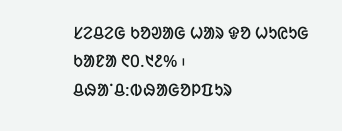ᱥᱮᱪᱮᱜ ᱠᱚᱣᱟᱜ ᱦᱟᱨ ᱫᱚ ᱦᱩᱭᱩᱜ ᱠᱟᱱᱟ ᱖᱐.᱑᱒% ᱾
ᱪᱷᱟᱸᱪ:ᱵᱷᱟᱜᱚᱞᱯᱩᱨ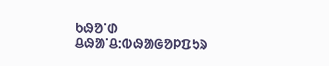ᱠᱷᱚᱸᱰ ᱪᱷᱟᱸᱪ:ᱵᱷᱟᱜᱚᱞᱯᱩᱨ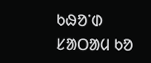ᱠᱷᱚᱸᱰ ᱥᱟᱛᱟᱢ ᱠᱚ